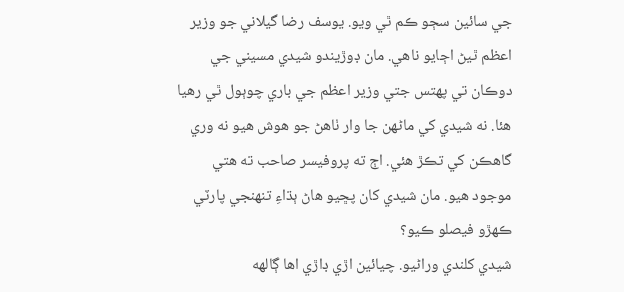جي سائين سڄو ڪم ٿي ويو. يوسف رضا گيلاني جو وزير اعظم ٿيڻ اڄايو ناهي. مان ڊوڙيندو شيدي مسيني جي دوڪان تي پهتس جتي وزير اعظم جي باري چوٻول ٿي رهيا هئا. نه شيدي کي ماڻهن جا وار ٺاهڻ جو هوش هيو نه وري گاهڪن کي تڪڙ هئي. اڄ ته پروفيسر صاحب ته هتي موجود هيو. مان شيدي کان پڇيو هاڻ ٻڌاءِ تنهنجي پارٽي ڪهڙو فيصلو ڪيو؟
شيدي کلندي وراڻيو. چيائين اڙي ڊاڙي اها ڳالهه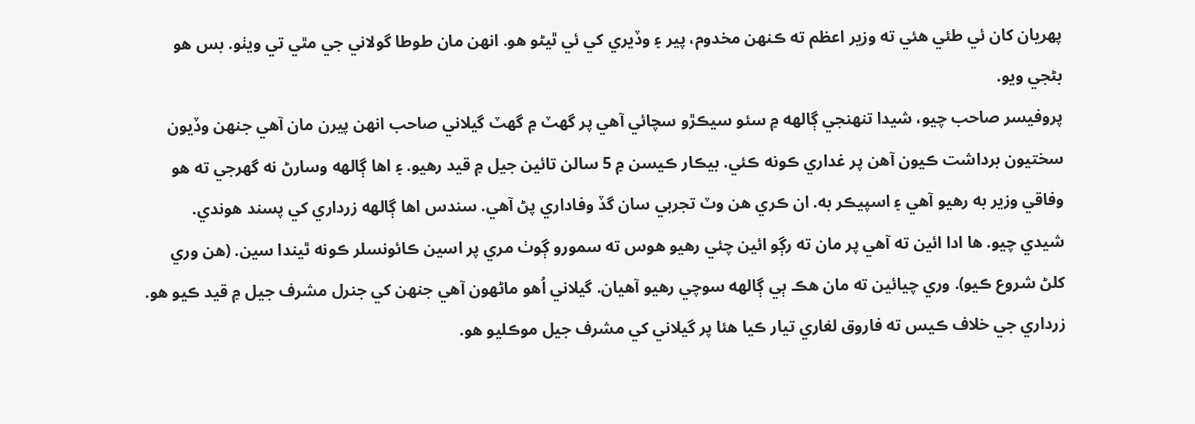پهريان کان ئي طئي هئي ته وزير اعظم ته ڪنهن مخدوم، پير ۽ وڏيري کي ئي ٿيڻو هو. انهن مان طوطا گولاني جي مٿي تي ويٺو. بس هو بڻجي ويو.
پروفيسر صاحب چيو، شيدا تنهنجي ڳالهه ۾ سئو سيڪڙو سچائي آهي پر گهٽ ۾ گهٽ گيلاني صاحب انهن پيرن مان آهي جنهن وڏيون سختيون برداشت ڪيون آهن پر غداري ڪونه ڪئي. بيڪار ڪيسن ۾ 5 سالن تائين جيل ۾ قيد رهيو. ۽ اها ڳالهه وسارڻ نه گهرجي ته هو وفاقي وزير به رهيو آهي ۽ اسپيڪر به. ان ڪري هن وٽ تجربي سان گڏ وفاداري پڻ آهي. سندس اها ڳالهه زرداري کي پسند هوندي.
شيدي چيو. ها ادا ائين ته آهي پر مان ته رڳو ائين چئي رهيو هوس ته سمورو ڳوٺ مري پر اسين ڪائونسلر ڪونه ٿيندا سين. (هن وري کلڻ شروع ڪيو). وري چيائين ته مان هڪ ٻي ڳالهه سوچي رهيو آهيان. گيلاني اُهو ماڻهون آهي جنهن کي جنرل مشرف جيل ۾ قيد ڪيو هو.
زرداري جي خلاف ڪيس ته فاروق لغاري تيار ڪيا هئا پر گيلاني کي مشرف جيل موڪليو هو.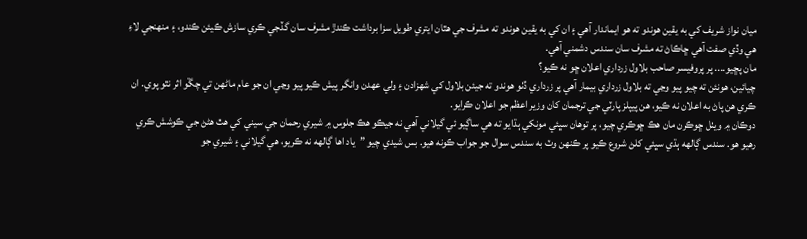ميان نواز شريف کي به يقين هوندو ته هو ايماندار آهي ۽ ان کي به يقين هوندو ته مشرف جي هٿان ايتري طويل سزا برداشت ڪندڙ مشرف سان گڏجي ڪري سازش ڪيئن ڪندو، ۽ منهنجي لاءِ هي وڏي صفت آهي ڇاڪاڻ ته مشرف سان سندس دشمني آهي.
مان پڇيو.... پر پروفيسر صاحب بلاول زرداري اعلان ڇو نه ڪيو؟
چيائين، هونئن ته چيو پيو وڃي ته بلاول زرداري بيمار آهي پر زرداري ڏٺو هوندو ته جيئن بلاول کي شهزادن ۽ ولي عهدن وانگر پيش ڪيو پيو وڃي ان جو عام ماڻهن تي چڱو اثر نٿو پوي. ان ڪري هن پاڻ به اعلان نه ڪيو، هن پيپلز پارٽي جي ترجمان کان وزير اعظم جو اعلان ڪرايو.
دوڪان ۾ ويٺل ڇوڪرن مان هڪ ڇوڪري چيو، پر توهان سڀئي مونکي ٻڌايو ته هي ساڳيو ئي گيلاني آهي نه جيڪو هڪ جلوس ۾ شيري رحمان جي سيني کي هٿ هڻڻ جي ڪوشش ڪري رهيو هو. سندس ڳالهه ٻڌي سڀئي کلڻ شروع ڪيو پر ڪنهن وٽ به سندس سوال جو جواب ڪونه هيو. بس شيدي چيو ”ياد اها ڳالهه نه ڪريو، هي گيلاني ۽ شيري جو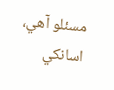مسئلو آهي، اسانکي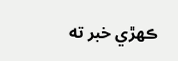ڪهڙي خبر ته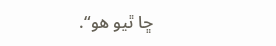ڇا ٿيو هو“.